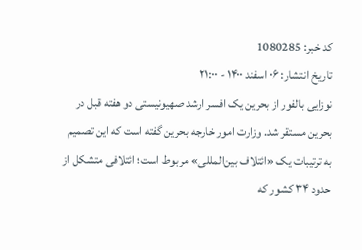کد خبر: 1080285
تاریخ انتشار: ۰۶ اسفند ۱۴۰۰ - ۲۱:۰۰
نوزایی بالفور از بحرین یک افسر ارشد صهیونیستی دو هفته قبل در بحرین مستقر شد. وزارت امور خارجه بحرین گفته است که این تصمیم به ترتیبات یک «ائتلاف بین‌المللی» مربوط است؛ ائتلافی متشکل از حدود ۳۴ کشور که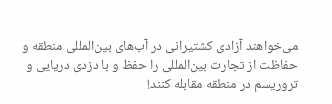می‌خواهند آزادی کشتیرانی در آب‌های بین‌المللی منطقه و حفاظت از تجارت بین‌المللی را حفظ و با دزدی دریایی و تروریسم در منطقه مقابله کنند!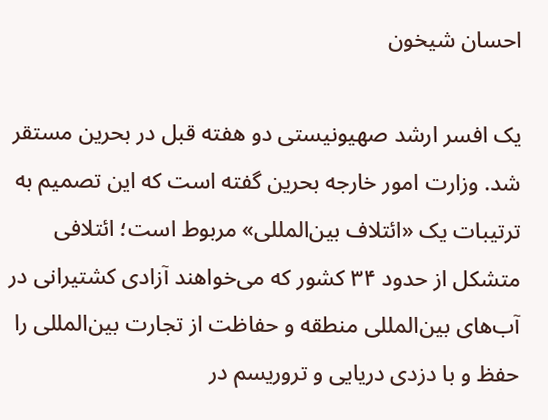احسان شیخون

یک افسر ارشد صهیونیستی دو هفته قبل در بحرین مستقر شد. وزارت امور خارجه بحرین گفته است که این تصمیم به ترتیبات یک «ائتلاف بین‌المللی» مربوط است؛ ائتلافی متشکل از حدود ۳۴ کشور که می‌خواهند آزادی کشتیرانی در آب‌های بین‌المللی منطقه و حفاظت از تجارت بین‌المللی را حفظ و با دزدی دریایی و تروریسم در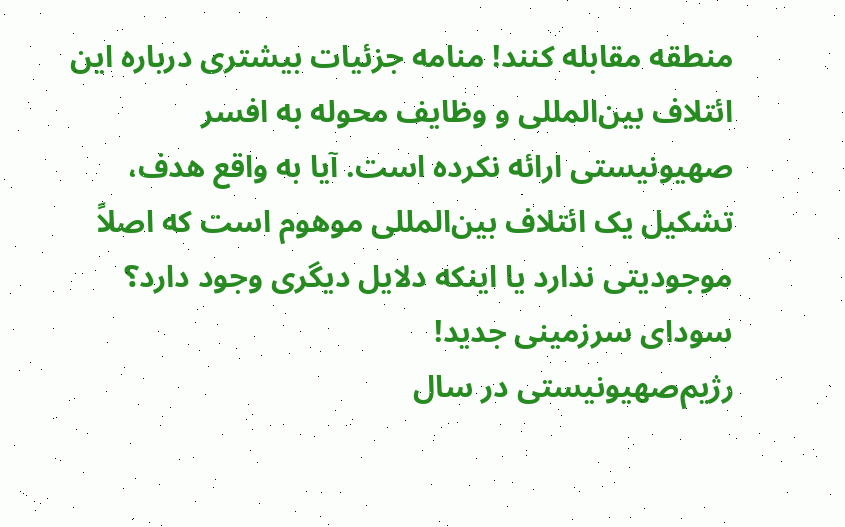منطقه مقابله کنند! منامه جزئیات بیشتری درباره این ائتلاف بین‌المللی و وظایف محوله به افسر صهیونیستی ارائه نکرده است. آیا به واقع هدف، تشکیل یک ائتلاف بین‌المللی موهوم است که اصلاً موجودیتی ندارد یا اینکه دلایل دیگری وجود دارد؟
سودای سرزمینی جدید!
رژیم‌صهیونیستی در سال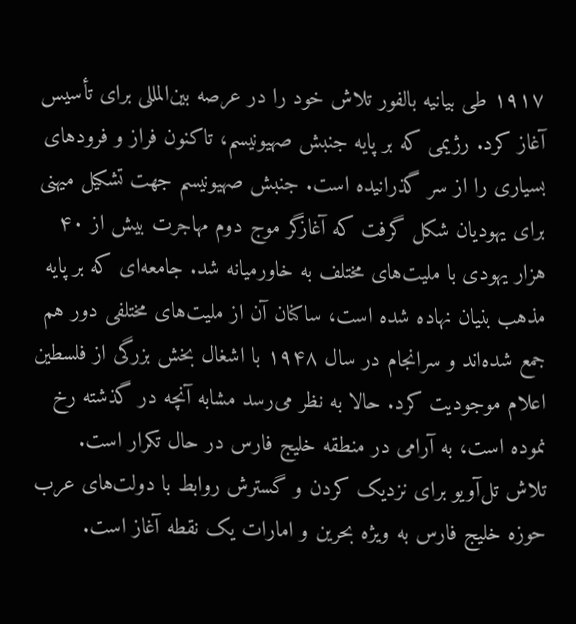۱۹۱۷ طی بیانیه بالفور تلاش خود را در عرصه بین‌المللی برای تأسیس آغاز کرد. رژیمی که بر پایه جنبش صهیونیسم، تاکنون فراز و فرود‌های بسیاری را از سر گذرانیده است. جنبش صهیونیسم جهت تشکیل میهنی برای یهودیان شکل گرفت که آغازگر موج دوم مهاجرت بیش از ۴۰ هزار یهودی با ملیت‌های مختلف به خاورمیانه شد. جامعه‌ای که بر پایه مذهب بنیان نهاده شده است، ساکنان آن از ملیت‌های مختلفی دور هم جمع شده‌اند و سرانجام در سال ۱۹۴۸ با اشغال بخش بزرگی از فلسطین اعلام موجودیت کرد. حالا به نظر می‌رسد مشابه آنچه در گذشته رخ نموده است، به آرامی در منطقه خلیج فارس در حال تکرار است. تلاش تل‌آویو برای نزدیک کردن و گسترش روابط با دولت‌های عرب حوزه خلیج فارس به ویژه بحرین و امارات یک نقطه آغاز است.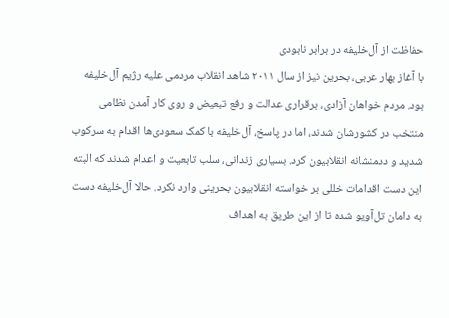حفاظت از آل‌خلیفه در برابر نابودی
با آغاز بهار عربی، بحرین نیز از سال ۲۰۱۱ شاهد انقلاب مردمی علیه رژیم آل‌خلیفه بود. مردم خواهان آزادی، برقراری عدالت و رفع تبعیض و روی کار آمدن نظامی منتخب در کشورشان شدند، اما در پاسخ، آل‌خلیفه با کمک سعودی‌ها اقدام به سرکوب شدید و ددمنشانه انقلابیون کرد. بسیاری زندانی، سلب تابعیت و اعدام شدند که البته این دست اقدامات خللی بر خواسته انقلابیون بحرینی وارد نکرد. حالا آل‌خلیفه دست به دامان تل‌آویو شده تا از این طریق به اهداف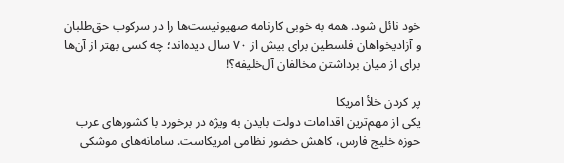خود نائل شود. همه به خوبی کارنامه صهیونیست‌ها را در سرکوب حق‌طلبان و آزادیخواهان فلسطین برای بیش از ۷۰ سال دیده‌اند؛ چه کسی بهتر از آن‌ها برای از میان برداشتن مخالفان آل‌خلیفه؟!

پر کردن خلأ امریکا
یکی از مهم‌ترین اقدامات دولت بایدن به ویژه در برخورد با کشور‌های عرب حوزه خلیج فارس، کاهش حضور نظامی امریکاست. سامانه‌های موشکی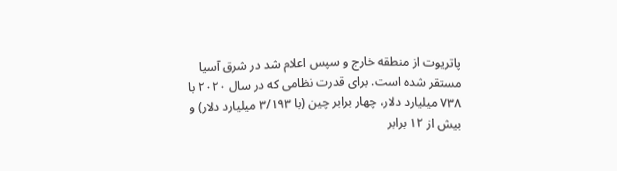پاتریوت از منطقه خارج و سپس اعلام شد در شرق آسیا مستقر شده است. برای قدرت نظامی که در سال ۲۰۲۰ با ۷۳۸ میلیارد دلار، چهار برابر چین (با ۳/۱۹۳ میلیارد دلار) و بیش از ۱۲ برابر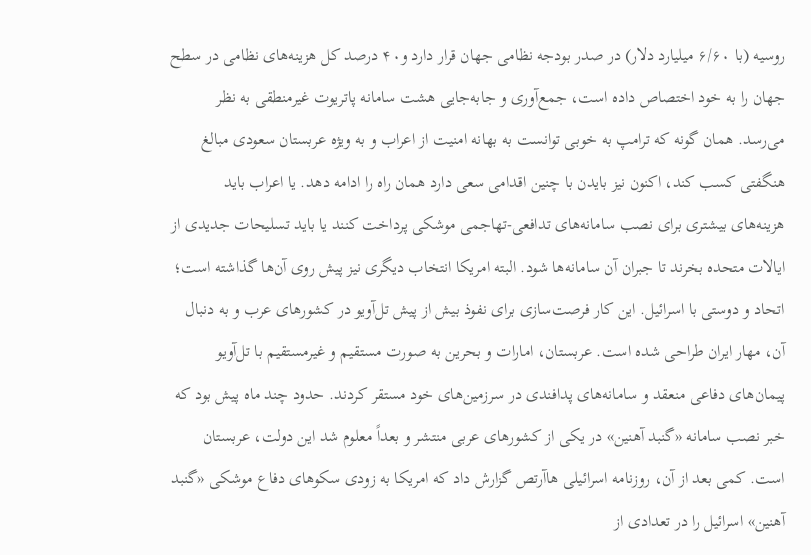روسیه (با ۶/۶۰ میلیارد دلار) در صدر بودجه نظامی جهان قرار دارد و۴۰ درصد کل هزینه‌های نظامی در سطح جهان را به خود اختصاص داده است، جمع‌آوری و جابه‌جایی هشت سامانه پاتریوت غیرمنطقی به نظر می‌رسد. همان گونه که ترامپ به خوبی توانست به بهانه امنیت از اعراب و به ویژه عربستان سعودی مبالغ هنگفتی کسب کند، اکنون نیز بایدن با چنین اقدامی سعی دارد همان راه را ادامه دهد. یا اعراب باید هزینه‌های بیشتری برای نصب سامانه‌های تدافعی-تهاجمی موشکی پرداخت کنند یا باید تسلیحات جدیدی از ایالات متحده بخرند تا جبران آن سامانه‌ها شود. البته امریکا انتخاب دیگری نیز پیش روی آن‌ها گذاشته است؛ اتحاد و دوستی با اسرائیل. این کار فرصت‌سازی برای نفوذ بیش از پیش تل‌آویو در کشور‌های عرب و به دنبال آن، مهار ایران طراحی شده است. عربستان، امارات و بحرین به صورت مستقیم و غیرمستقیم با تل‌آویو پیمان‌های دفاعی منعقد و سامانه‌های پدافندی در سرزمین‌های خود مستقر کردند. حدود چند ماه پیش بود که خبر نصب سامانه «گنبد آهنین» در یکی از کشور‌های عربی منتشر و بعداً معلوم شد این دولت، عربستان است. کمی بعد از آن، روزنامه اسرائیلی هاآرتص گزارش داد که امریکا به زودی سکو‌های دفاع موشکی «گنبد آهنین» اسرائیل را در تعدادی از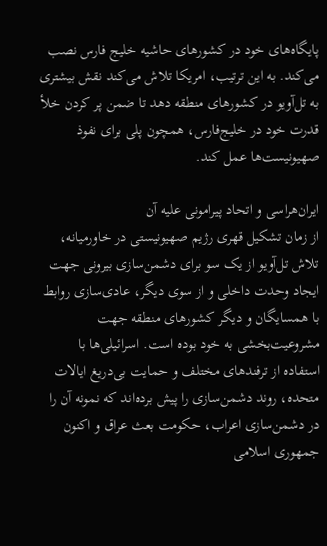پایگاه‌های خود در کشور‌های حاشیه خلیج فارس نصب می‌کند. به این ترتیب، امریکا تلاش می‌کند نقش بیشتری به تل‌آویو در کشور‌های منطقه دهد تا ضمن پر کردن خلأ قدرت خود در خلیج‌فارس، همچون پلی برای نفوذ صهیونیست‌ها عمل کند.

ایران‌هراسی و اتحاد پیرامونی علیه آن
از زمان تشکیل قهری رژیم صهیونیستی در خاورمیانه، تلاش تل‌آویو از یک سو برای دشمن‌سازی بیرونی جهت ایجاد وحدت داخلی و از سوی دیگر، عادی‌سازی روابط با همسایگان و دیگر کشور‌های منطقه جهت مشروعیت‌بخشی به خود بوده است. اسرائیلی‌ها با استفاده از ترفند‌های مختلف و حمایت بی‌دریغ ایالات متحده، روند دشمن‌سازی را پیش برده‌اند که نمونه آن را در دشمن‌سازی اعراب، حکومت بعث عراق و اکنون جمهوری اسلامی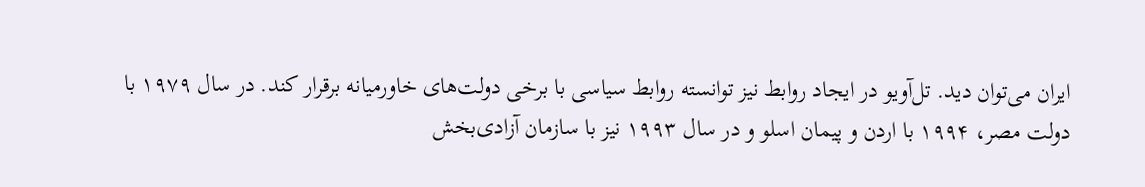ایران می‌توان دید. تل‌آویو در ایجاد روابط نیز توانسته روابط سیاسی با برخی دولت‌های خاورمیانه برقرار کند. در سال ۱۹۷۹ با دولت مصر، ۱۹۹۴ با اردن و پیمان اسلو و در سال ۱۹۹۳ نیز با سازمان آزادی‌بخش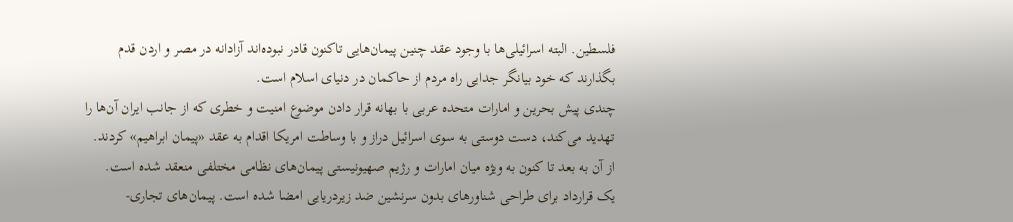فلسطین. البته اسرائیلی‌ها با وجود عقد چنین پیمان‌هایی تاکنون قادر نبوده‌اند آزادانه در مصر و اردن قدم بگذارند که خود بیانگر جدایی راه مردم از حاکمان در دنیای اسلام است.
چندی پیش بحرین و امارات متحده عربی با بهانه قرار دادن موضوع امنیت و خطری که از جانب ایران آن‌ها را تهدید می‌کند، دست دوستی به سوی اسرائیل دراز و با وساطت امریکا اقدام به عقد «پیمان ابراهیم» کردند. از آن به بعد تا کنون به ویژه میان امارات و رژیم صهیونیستی پیمان‌های نظامی مختلفی منعقد شده است. یک قرارداد برای طراحی شناور‌های بدون سرنشین ضد زیردریایی امضا شده است. پیمان‌های تجاری-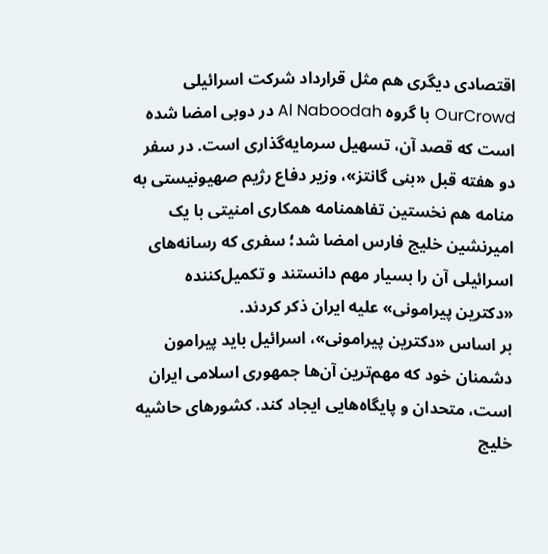اقتصادی دیگری هم مثل قرارداد شرکت اسرائیلی OurCrowd با گروه Al Naboodah در دوبی امضا شده است که قصد آن، تسهیل سرمایه‌گذاری است. در سفر دو هفته قبل «بنی گانتز»، وزیر دفاع رژیم صهیونیستی به منامه هم نخستین تفاهمنامه همکاری امنیتی با یک امیرنشین خلیج فارس امضا شد؛ سفری که رسانه‌های اسرائیلی آن را بسیار مهم دانستند و تکمیل‌کننده «دکترین پیرامونی» علیه ایران ذکر کردند.
بر اساس «دکترین پیرامونی»، اسرائیل باید پیرامون دشمنان خود که مهم‌ترین آن‌ها جمهوری اسلامی ایران است، متحدان و پایگاه‌هایی ایجاد کند. کشور‌های حاشیه خلیج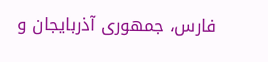فارس، جمهوری آذربایجان و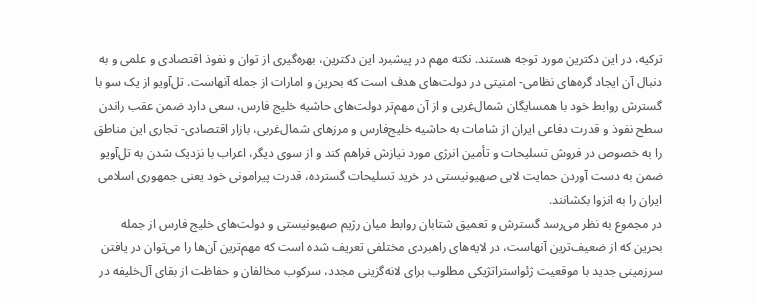ترکیه، در این دکترین مورد توجه هستند. نکته مهم در پیشبرد این دکترین، بهره‌گیری از توان و نفوذ اقتصادی و علمی و به دنبال آن ایجاد گره‌های نظامی- امنیتی در دولت‌های هدف است که بحرین و امارات از جمله آنهاست. تل‌آویو از یک سو با گسترش روابط خود با همسایگان شمال‌غربی و از آن مهم‌تر دولت‌های حاشیه خلیج فارس، سعی دارد ضمن عقب راندن سطح نفوذ و قدرت دفاعی ایران از شامات به حاشیه خلیج‌فارس و مرز‌های شمال‌غربی، بازار اقتصادی- تجاری این مناطق را به خصوص در فروش تسلیحات و تأمین انرژی مورد نیازش فراهم کند و از سوی دیگر، اعراب با نزدیک شدن به تل‌آویو ضمن به دست آوردن حمایت لابی صهیونیستی در خرید تسلیحات گسترده، قدرت پیرامونی خود یعنی جمهوری اسلامی ایران را به انزوا بکشانند.
در مجموع به نظر می‌رسد گسترش و تعمیق شتابان روابط میان رژیم صهیونیستی و دولت‌های خلیج فارس از جمله بحرین که از ضعیف‌ترین آنهاست، در لایه‌های راهبردی مختلفی تعریف شده است که مهم‌ترین آن‌ها را می‌توان در یافتن سرزمینی جدید با موقعیت ژئواستراتژیکی مطلوب برای لانه‌گزینی مجدد، سرکوب مخالفان و حفاظت از بقای آل‌خلیفه در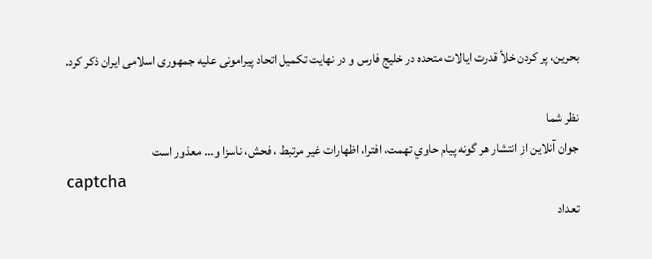بحرین، پر کردن خلأ قدرت ایالات متحده در خلیج فارس و در نهایت تکمیل اتحاد پیرامونی علیه جمهوری اسلامی ایران ذکر کرد.

نظر شما
جوان آنلاين از انتشار هر گونه پيام حاوي تهمت، افترا، اظهارات غير مرتبط ، فحش، ناسزا و... معذور است
captcha
تعداد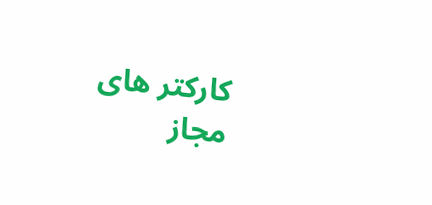کارکتر های مجاز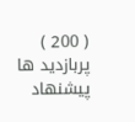( 200 )
پربازدید ها
پیشنهاد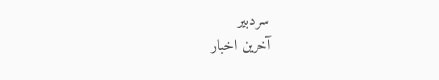سردبیر
آخرین اخبار